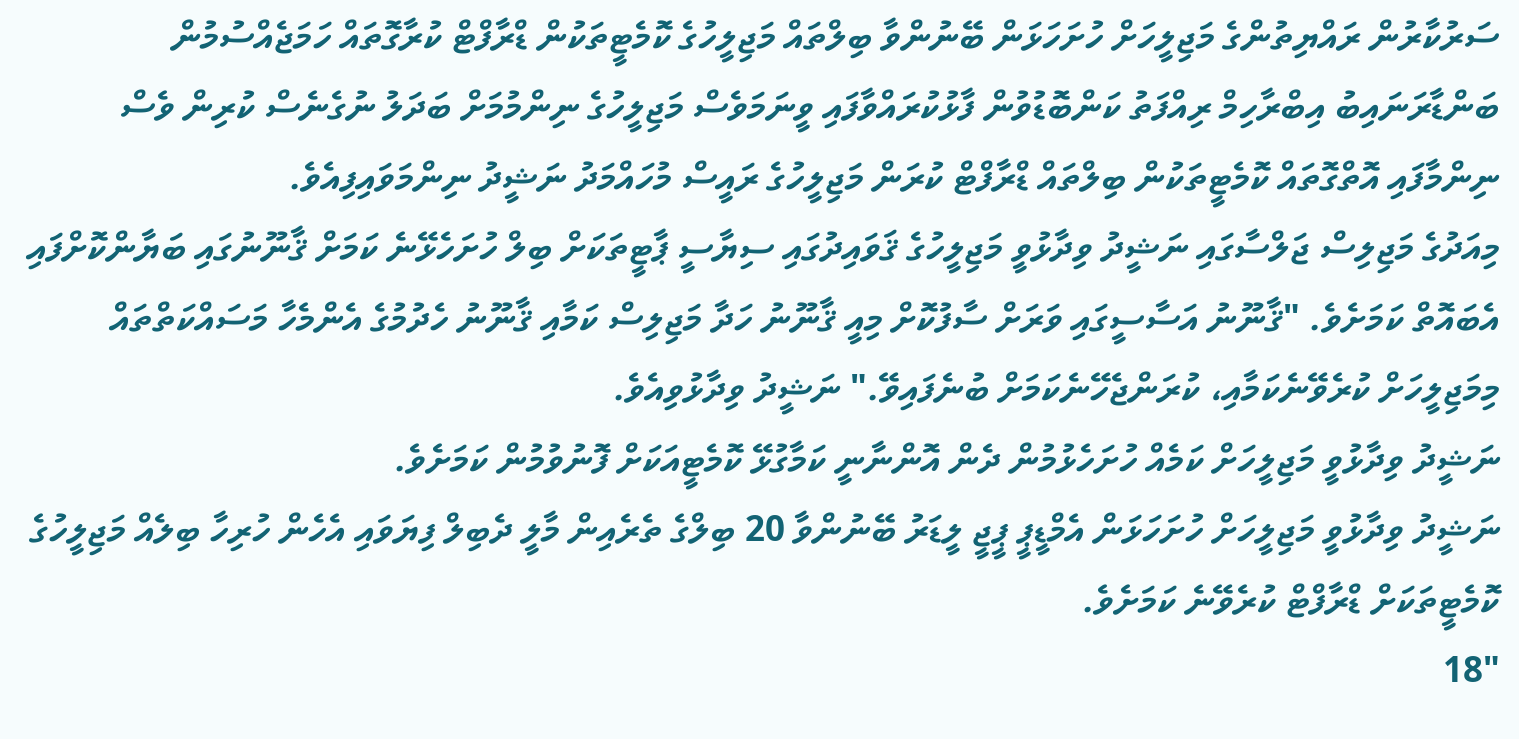ސަރުކާރުން ރައްޔިތުންގެ މަޖިލީހަށް ހުށަހަޅަން ބޭނުންވާ ބިލްތައް މަޖިލީހުގެ ކޮމެޓީތަކުން ޑްރާފްޓް ކުރާގޮތައް ހަމަޖެއްސުމުން ބަންޑާރަނައިބު އިބްރާހިމް ރިއްފަތު ކަންބޮޑުވުން ފާޅުކުރައްވާފައި ވީނަމަވެސް މަޖިލީހުގެ ނިންމުމަށް ބަދަލު ނުގެނެސް ކުރިން ވެސް ނިންމާފައި އޮތްގޮތައް ކޮމެޓީތަކުން ބިލްތައް ޑްރާފްޓް ކުރަން މަޖިލީހުގެ ރައީސް މުހައްމަދު ނަޝީދު ނިންމަވައިފިއެވެ.
މިއަދުގެ މަޖިލިސް ޖަލްސާގައި ނަޝީދު ވިދާޅުވީ މަޖިލީހުގެ ޤަވައިދުގައި ސިޔާސީ ޕާޓީތަކަށް ބިލް ހުށަހެޅޭނެ ކަމަށް ޤާނޫނުގައި ބަޔާންކޮށްފައި އެބައޮތް ކަމަށެވެ. "ޤާނޫނު އަސާސީގައި ވަރަށް ސާފުކޮށް މިއީ ޤާނޫނު ހަދާ މަޖިލިސް ކަމާއި ޤާނޫނު ހެދުމުގެ އެންމެހާ މަސައްކަތްތައް މިމަޖިލީހަށް ކުރެވޭނެކަމާއި، ކުރަންޖެހޭނެކަމަށް ބުނެފައިވޭ." ނަޝީދު ވިދާޅުވިއެވެ.
ނަޝީދު ވިދާޅުވީ މަޖިލީހަށް ކަމެއް ހުށަހެޅުމުން ދެން އޮންނާނީ ކަމާގުޅޭ ކޮމެޓީއަކަށް ފޮނުވުމުން ކަމަށެވެ.
ނަޝީދު ވިދާޅުވީ މަޖިލީހަށް ހުށަހަޅަން އެމްޑީޕީ ޕީޖީ ލީޑަރު ބޭނުންވާ 20 ބިލްގެ ތެރެއިން މާލީ ދެބިލް ފިޔަވައި އެހެން ހުރިހާ ބިލެއް މަޖިލީހުގެ ކޮމެޓީތަކަށް ޑްރާފްޓް ކުރެވޭނެ ކަމަށެވެ.
"18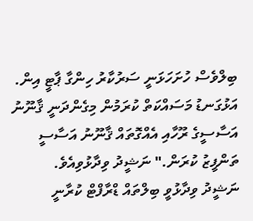ބިލްވެސް ހުށަހަޅަނީ ސަރުކާރު ހިންގާ ޕާޓީ އިން. އަޅުގަނޑު މަސައްކަތް ކުރަމުން މިގެންދަނީ ޤާނޫނު އަސާސީގެ ރޫހާއި އެއްގޮތައް ޤާނޫނު އަސާސީ ތަންފީޒު ކުރަން." ނަޝީދު ވިދާޅުވިއެވެ.
ނަޝީދު ވިދާޅުވީ ބިލްތައް ޑްރާފްޓް ކުރާނީ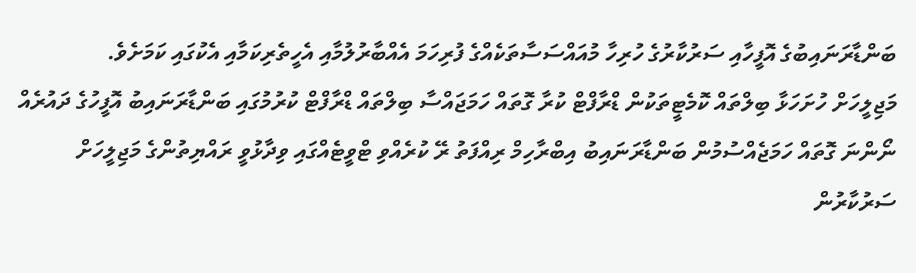ބަންޑާރަނައިބުގެ އޮފީހާއި ސަރުކާރުގެ ހުރިހާ މުއައްސަސާތަކެއްގެ ފުރިހަމަ އެއްބާރުލުމާއި އެހީތެރިކަމާއި އެކުގައި ކަމަށެވެ.
މަޖިލީހަށް ހުށަހަޅާ ބިލްތައް ކޮމެޓީތަކުން ޑްރާފްޓް ކުރާ ގޮތައް ހަމަޖައްސާ ބިލްތައް ޑްރާފްޓް ކުރުމުގައި ބަންޑާރަނައިބު އޮފީހުގެ ދައުރެއް ނޯންނަ ގޮތައް ހަމަޖެއްސުމުން ބަންޑާރަނައިބު އިބްރާހިމް ރިއްފަތު ރޭ ކުރެއްވި ޓްވީޓެއްގައި ވިދާޅުވީ ރައްޔިތުންގެ މަޖިލީހަށް ސަރުކާރުން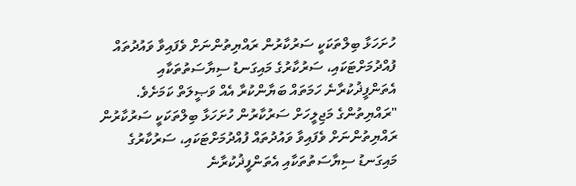ހުށަހަޅާ ބިލްތަކަކީ ސަރުކާރުން ރައްޔިތުންނަށް ވެފައިވާ ވައުދުތައް ފުއްދުމަށްޓަކައި، ސަރުކާރުގެ މައިގަނޑު ސިޔާސަތުތަކާއި އެތަންފީޛުކުރާނެ ހަމަތައް ބަޔާންކުރާ އެއް ވަޞީލަތް ކަމަށެވެ.
"ރައްޔިތުންގެ މަޖިލީހަށް ސަރުކާރުން ހުށަހަޅާ ބިލްތަކަކީ ސަރުކާރުން ރައްޔިތުންނަށް ވެފައިވާ ވައުދުތައް ފުއްދުމަށްޓަކައި، ސަރުކާރުގެ މައިގަނޑު ސިޔާސަތުތަކާއި އެތަންފީޛުކުރާނެ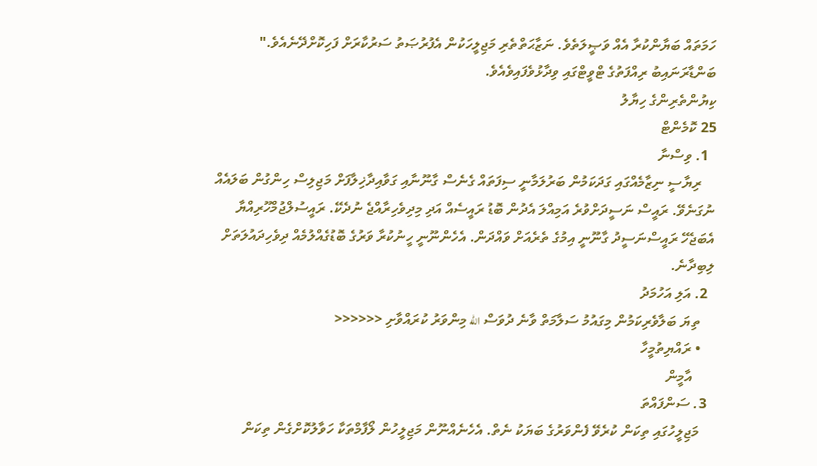ހަމަތައް ބަޔާންކުރާ އެއް ވަޞީލަތެވެ. ނަޒާޙަތްތެރި މަޖިލީހަކުން އެފުރުޞަތު ސަރުކާރަށް ފަހިކޮށްދޭނެއެވެ." ބަންޑާރަނައިބު ރިއްފަތުގެ ޓްވީޓްގައި ވިދާޅުވެފައިވެއެވެ.
ކިޔުންތެރިންގެ ހިޔާލު
25 ކޮމެންޓް
  1. ވިސްނާ
    ރިޔާސީ ނިޒާމެއްގައި ގަދަކަމުން ބަރުލަމާނީ ސިފަތައް ގެނެސް ގާނޫނާއި ގަވާއިދާޚިލާފަށް މަޖިލިސް ހިންގުން ބަލައެއް ނުގަނެވޭ. ރައީސް ނަސީދަށްވުރެ އަމިއްލަ އެދުން ބޮޑު ރައީސެއް އަދި މިދިވެހިރާއްޖެ ނުދެކޭ. ރައީސުލްޖުމްހޫރިއްޔާ އެބަޖެހޭ ރައީސްނަސީދު ގާނޫނީ އިމުގެ ތެރެއަށް ވައްދަން. އެހެންނޫނީ ހީނުކުރާ ވަރުގެ ބޮޑުގެއްލުމެއް ދިވެހިދައުލަތަށް ލިބިދާނެ.
  2. އަލި އަހުމަދު
    ތިޔަ ބަލާވެރިކަމުން މިގައުމު ސަލާމަތް ވާނެ ދުވަސް الله މިންވަރު ކުރައްވާށި <<<<<<
    • ރައްޔިތުމީހާ
      އާމީން
  3. ސަންފައްތަ
    މަޖިލީހުގައި ތިކަން ކުރެވޭ ފެންވަރުގެ ބަޔަކު ނެތް. އެހެނެއްނޫން މަޖިލީހުން ލޯފާމްތަކާ ހަވާލުކޮށްގެން ތިކަން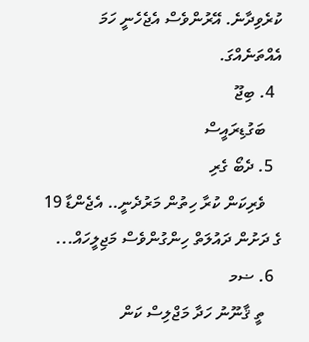ކުރެވިދާނެ. އޭރުންވެސް އެޖެހެނީ ހަމަ އެއްތަނެއްގަ.
  4. ބިޖޫ
    ބަގުޑިރައީސް
  5. ދެބޯ ގެރި
    ވެރިކަން ކުރާ ހިތުން މަރުދެނީ.. އެޖެންޑާ 19 ގެ ދަށުން ދައުލަތް ހިންގުންވެސް މަޖިލީހައް...
  6. ޟމ
    ތީ ޤާނޫނު ހަދާ މަޖްލިސް ކަން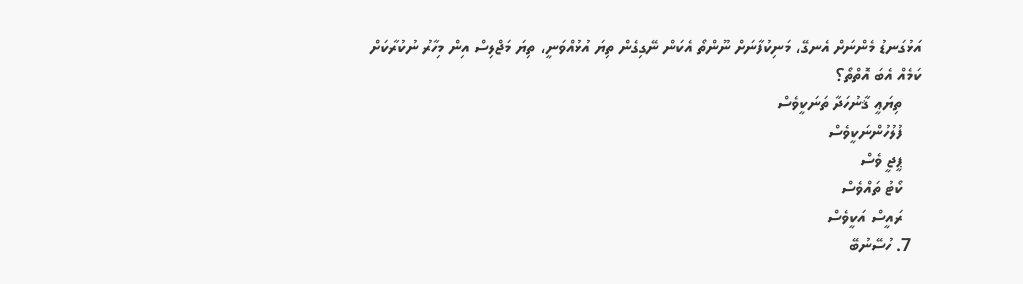އަޅުގަނޑު މެންނަށް އެނގޭ، މަނިކުފާނަށް ނޫންތޯ އެކަން ނޭގިގެން ތިޔަ އުޅުއްވަނީ، ތިޔަ މަޖްލިސް އިން މިހާރު ނުކުރާކަށް ކަމެއް އެބަ އޮތްތޯ؟
    ތިޔަޢީ ޤާނުހަދާ ތަނަކީވެސް
    ފުލުހުންނަކީވެސް
    ޕީޖީ ވެސް
    ކޯޓު ތައްވެސް
    ރައީސް އަކީވެސް
  7. ހުސޭނުބޭ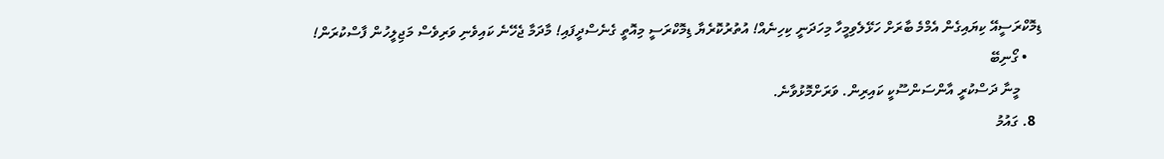ޑިމޮކްރަސީއޭ ކިޔައިގެން އެމްމެ ބާރަށް ހަޅޭލެވިމީހާ މިހަދަނީ ކިހިނެއް! އުތުރުކޮރެޔާ ޑިމޮކްރަސީ މިއޮތީ ގެނެސްދީފައި! މާދަމާ ޖެހޭނެ ކައިވެނި ވަރިވެސް މަޖިލީހުން ފާސްކުރަން!
    • ގޯނިބޭ
      މީނާ ދަސްކުރީ އާންސަންސޫކީ ކައިރިން. ވަރަށްމޮޅުވާނެ.
  8. ގައުމު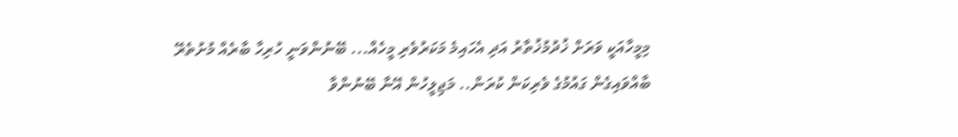މިމީހާއަކީ ވަރަށް ޚުދުމުޚުތާރު އަދި އެހައިމެ މަކަރުވެރި މީހެއް... ބޭނުންވަނީ ހުރިހާ ބާރެއް މުށުތެރޭ ބާއްވައިގެން ގައުމުގެ ވެރިކަން ކުރަން.. މަޖިލީހުން އޭނާ ބޭނުންވާ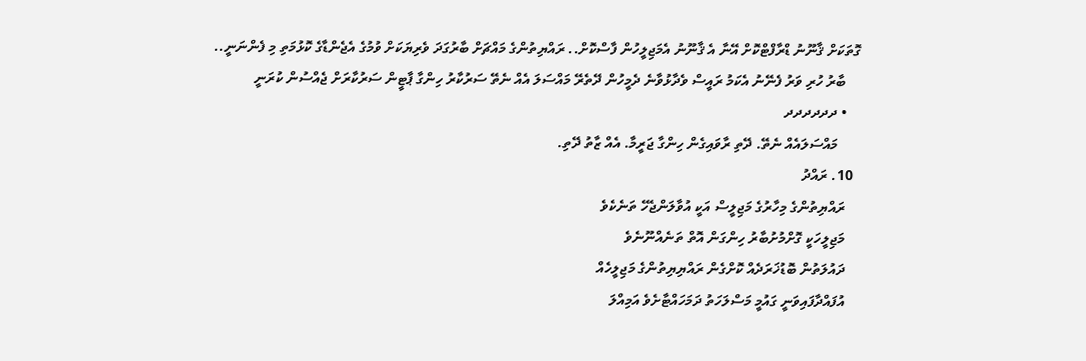ގޮތަކަށް ޤާނޫނު ޑްރާފްޓްކޮށް އޭނާ އެ ޤާނޫނު އެމަޖިލީހުން ފާސްކޮށް.. ރައްޔިތުންގެ މައްޗަށް ބާރުގަދަ ވެރިޔަކަށް ވުމުގެ އެޖެންޑާގެ ކޮޅުމަތި މި ފެންނަނީ..
    ބާރު ހުރި ވަރު ފެނޭނު އެކަމު ރައީސް ވެދާޅުވާނެ ދެމީހުން ދޭތެރޭ މައްސަލަ އެއް ނެތޭ ސަރުކާރު ހިންގާ ޕާޓީން ސަރުކާރަށް ޖެއްސުން ކުރަނީ
    • ދދދދދދ
      މައްސަލައެއް ނެތޭ. ދޭތި ރާވައިގެން ހިންގާ ޖަރީމާ. އެއް ޒާތު ދޭތި.
  10. ރައްދު
    ރައްޔިތުންގެ މިހާރުގެ މަޖިލީސް އަކީ އުވާލަންޖެހޭ ތަނެކެވެ
    މަޖިލީހަކީ ގޮށްމުށުބާރު ހިންގަން އޮތް ތަނެއްނޫނެވެ
    ދައުލަތުން ބޮޑުޚަރަދެއް ކޮށްގެން ރައްޔިޔިތުންގެ މަޖިލީހެއް
    އުފައްދާފައިވަނީ ގައުމީ މަސްލަހަތު ދަމަހައްޓާށެވެ އަމިއްލަ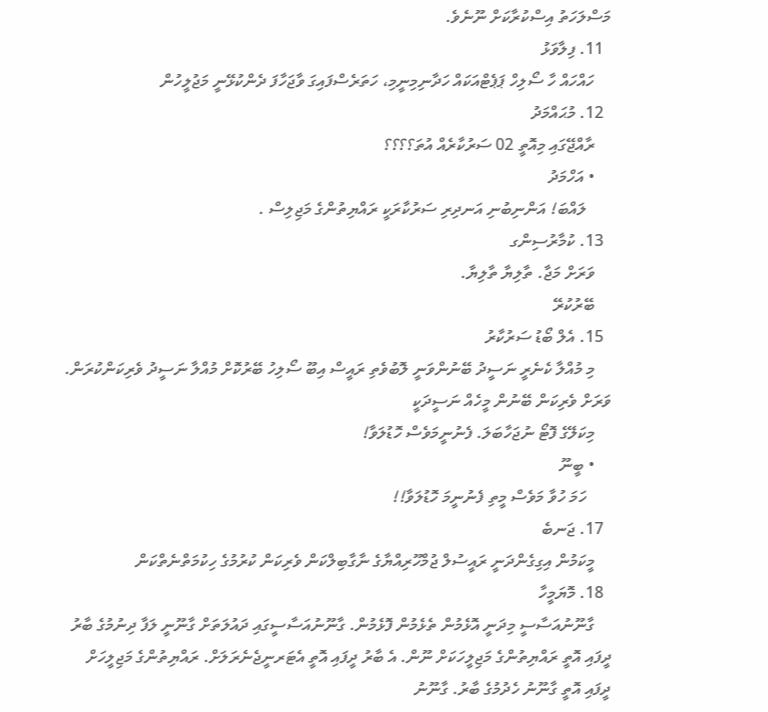މަސްލަހަތު އިސްކުރާކަށް ނޫނެވެ.
  11. ފިލާވަޅު
    ހައްހައް ހާ ސޯލިހް ޕަޕެޓްއަކައް ހަދާނިމިނީމި، ހަތަރެސްފައިގަ ވާޖަހާފަ ދެންކުޅޭނީ މަޖުލީހުން
  12. މުޙައްމަދު
    ރާއްޖޭގައި މިއޮތީ 02 ސަރުކާރެއް އުތަ؟؟؟؟
    • އަހްމަދު
      ލައްބަ! އަންނިބުނި އަނދިރި ސަރުކާރަކީ ރައްޔިތުންގެ މަޖިލިސް .
  13. ކުމާރުސިންގ
    ވަރަށް މަޖާ. ތާލިޔާ ތާލިޔާ.
    ބޭރުކުރޭ
  15. އެލް ބޯޑު ސަރުކާރު
    މި މުއްލާ ކެނެރީ ނަސީދު ބޭނުންވަނީ ލޮބުވެތި ރައީސް އިބޫ ސޯލިހު ބޭރުކޮށް މުއްލާ ނަސީދު ވެރިކަންކުރަން. ވަރަށް ވެރިކަން ބޭނުން މީހެއް ނަސީދަކީ
    މިކަލޭގެ ފޮޓޯ ނުޖަހާބަލަ. ފެނުނީމަވެސް ހޮޑުލަވާ!
    • ބީނޫ
      ހަމަ ހުވާ މަވެސް މީތި ފެނުނީމަ ހޮޑުލަވާ!!
  17. ޖަނބެ
    މީކަމުން އިގިގެންދަނީ ރައީސުލް ޖުމްހޫރިއްޔާގެ ނާގާބިލްކަން ވެރިކަން ކުރުމުގެ ހިކުމަތްނެތްކަން
  18. މޮޔަމީހާ
    ގާނޫނުއަސާސީ މިދަނީ އޮޅެމުން ތެޅެމުން ފޮޅެމުން. ގާނޫނުއަސާސީގައި ދައުލަތަށް ގާނޫނީ ލަފާ ދިނުމުގެ ބާރު ދީފައި އޮތީ ރައްޔިތުންގެ މަޖިލީހަކަށް ނޫން. އެ ބާރު ދީފައި އޮތީ އެޓަރނީޖެނެރަލަށް. ރައްޔިތުންގެ މަޖިލީހަށް ދީފައި އޮތީ ގާނޫނު ހެދުމުގެ ބާރު. ގާނޫނު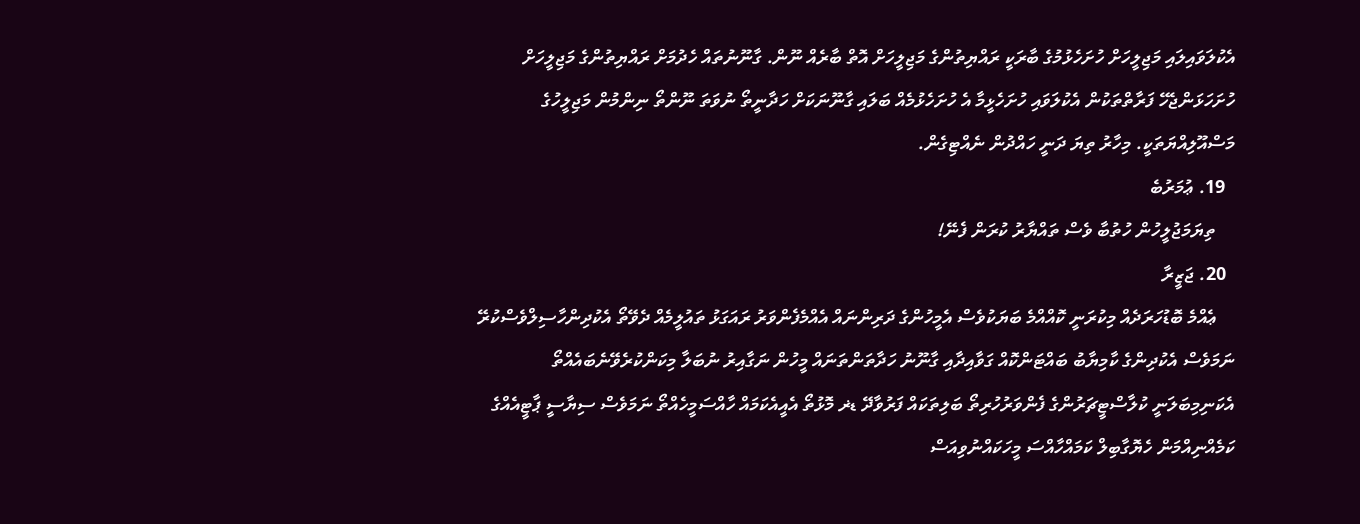އެކުލަވައިލައި މަޖިލީހަށް ހުށަހެޅުމުގެ ބާރަކީ ރައްޔިތުންގެ މަޖިލީހަށް އޮތް ބާރެއް ނޫން. ގާނޫނުތައް ހެދުމަށް ރައްޔިތުންގެ މަޖިލީހަށް ހުށަހަޅަންޖެހޭ ފަރާތްތަކުން އެކުލަވައި ހުށަހެޅީމާ އެ ހުށަހެޅުމެއް ބަލައި ގާނޫނަކަށް ހަދާނީތޯ ނުވަތަ ނޫންތޯ ނިންމުން މަޖިލީހުގެ މަސްއޫލިއްޔަތަކީ. މިހާރު ތިޔަ ދަނީ ހައްދުން ނެއްޓިގެން.
  19. ޢުމަރުބެ
    ތިޔަމަޖުލީހުން ހުތުބާ ވެސް ތައްޔާރު ކުރަން ފެނޭ!
  20. ޖަޒީރާ
    ޢެއްމެ ބޮޑުހަރަދެއް މިކުރަނީ ކޮއްއްމެ ބަޔަކުވެސް އެމީހުންގެ ދަރިންނައް އެއްމެފެންވަރު ރައަގަޅު ތައުލީމެއް ދެވޭތޯ އެކުދިންހާސިލްވެސްކުރޭ ނަމަވެސް އެކުދިންގެ ކާމިޔާބު ބައްޓަންކޮއް ގަވާއިދާއި ގާނޫނު ހަދާތަންތަނައް މީހުން ނަގާއިރު ނުބަލާ މިކަންކުރެވޭނެބައެއްތޯ އެކަނިމިބަލަނީ ކުލާސްޓީޗަރުންގެ ފެންވަރުހުރިތޯ ބަލިތަކައް ފަރުވާދޭ ޑޜ މޮޅުތޯ އެއީއެކަމައް ހާއްސަމީހެއްތޯ ނަމަވެސް ސިޔާސީ ޕާޓީއެއްގެ ކަމެއްނިއްމަން ހެޔޮގާބިލް ކަމައްހާއްސަ މީހަކައްނުވިއަސް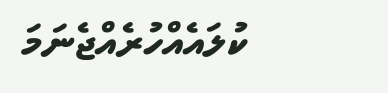ކުލައެއްހުރެއްޖެނަމަ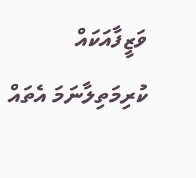ވަޒީފާއަކައް ކުރިމަތިލާނަމަ އެތައް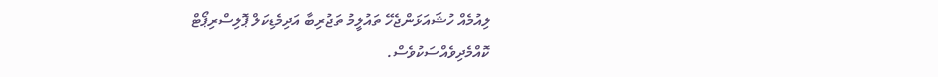ލިއުމެއް ހުޝައަޅަންޖެހޭ ތައުލީމު ތަޖުރިބާ އަދިމެޑިކަލް ޕޮލިސްރިޕޯޓް ކޮއްމެދިވެއްސަކުވެސް.